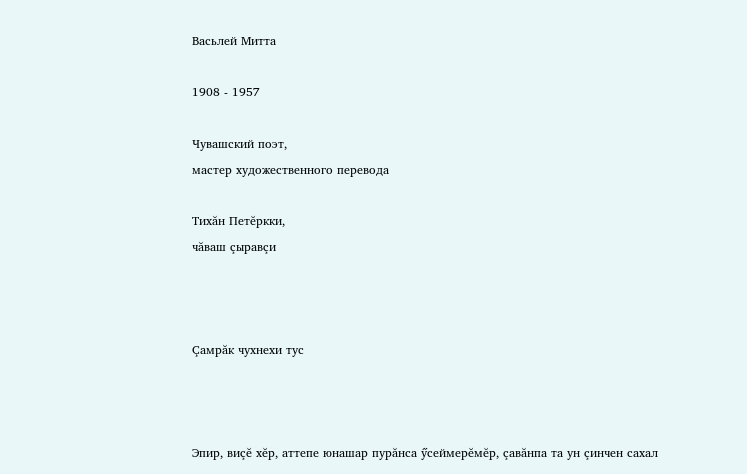Васьлей Митта

1908 - 1957

Чувашский поэт,
мастер художественного перевода

Тихăн Петĕркки,
чăваш çыравçи



Çамрăк чухнехи тус



Эпир, виçĕ хĕр, аттепе юнашар пурăнса ӳсеймерĕмĕр, çавăнпа та ун çинчен сахал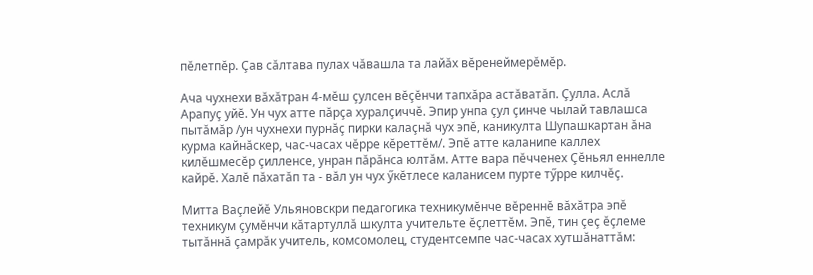пĕлетпĕр. Çав сăлтава пулах чăвашла та лайăх вĕренеймерĕмĕр.

Ача чухнехи вăхăтран 4-мĕш çулсен вĕçĕнчи тапхăра астăватăп. Çулла. Аслă Арапуç уйĕ. Ун чух атте пăрçа хуралçиччĕ. Эпир унпа çул çинче чылай тавлашса пытăмăр /ун чухнехи пурнăç пирки калаçнă чух эпĕ, каникулта Шупашкартан ăна курма кайнăскер, час-часах чĕрре кĕреттĕм/. Эпĕ атте каланипе каллех килĕшмесĕр çилленсе, унран пăрăнса юлтăм. Атте вара пĕчченех Çĕньял еннелле кайрĕ. Халĕ пăхатăп та - вăл ун чух ӳкĕтлесе каланисем пурте тӳрре килчĕç.

Митта Ваçлейĕ Ульяновскри педагогика техникумĕнче вĕреннĕ вăхăтра эпĕ техникум çумĕнчи кăтартуллă шкулта учительте ĕçлеттĕм. Эпĕ, тин çеç ĕçлеме тытăннă çамрăк учитель, комсомолец, студентсемпе час-часах хутшăнаттăм: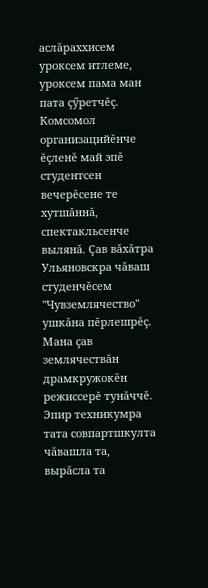аслăраххисем уроксем итлеме, уроксем пама ман пата çӳретчĕç. Комсомол организацийĕнче ĕçленĕ май эпĕ студентсен вечерĕсене те хутшăннă, спектакльсенче вылянă. Çав вăхăтра Ульяновскра чăваш студенчĕсем "Чувземлячество" ушкăна пĕрлешрĕç. Мана çав землячествăн драмкружокĕн режиссерĕ тунăччĕ. Эпир техникумра тата совпартшкулта чăвашла та, вырăсла та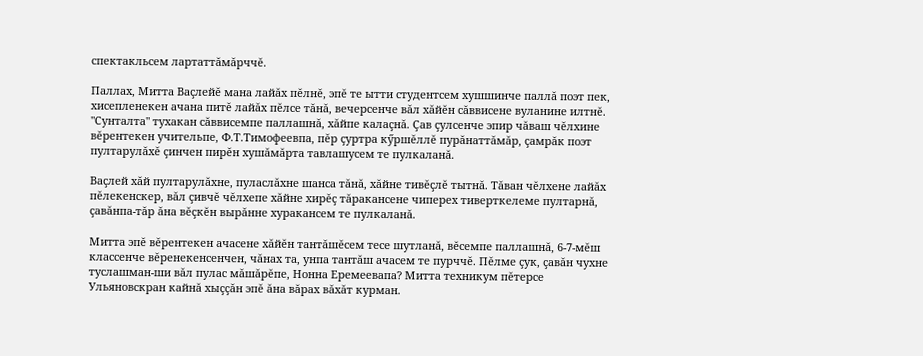спектакльсем лартаттăмăрччĕ.

Паллах, Митта Ваçлейĕ мана лайăх пĕлнĕ, эпĕ те ытти студентсем хушшинче паллă поэт пек, хисепленекен ачана питĕ лайăх пĕлсе тăнă, вечерсенче вăл хăйĕн сăввисене вуланине илтнĕ. "Сунталта" тухакан сăввисемпе паллашнă, хăйпе калаçнă. Çав çулсенче эпир чăваш чĕлхине вĕрентекен учительпе, Ф.Т.Тимофеевпа, пĕр çуртра кӳршĕллĕ пурăнаттăмăр, çамрăк поэт пултарулăхĕ çинчен пирĕн хушăмăрта тавлашусем те пулкаланă.

Ваçлей хăй пултарулăхне, пуласлăхне шанса тăнă, хăйне тивĕçлĕ тытнă. Тăван чĕлхене лайăх пĕлекенскер, вăл çивчĕ чĕлхепе хăйне хирĕç тăракансене чиперех тиверткелеме пултарнă, çавăнпа-тăр ăна вĕçкĕн вырăнне хуракансем те пулкаланă.

Митта эпĕ вĕрентекен ачасене хăйĕн тантăшĕсем тесе шутланă, вĕсемпе паллашнă, 6-7-мĕш классенче вĕренекенсенчен, чăнах та, унпа тантăш ачасем те пурччĕ. Пĕлме çук, çавăн чухне туслашман-ши вăл пулас мăшăрĕпе, Нонна Еремеевапа? Митта техникум пĕтерсе Ульяновскран кайнă хыççăн эпĕ ăна вăрах вăхăт курман.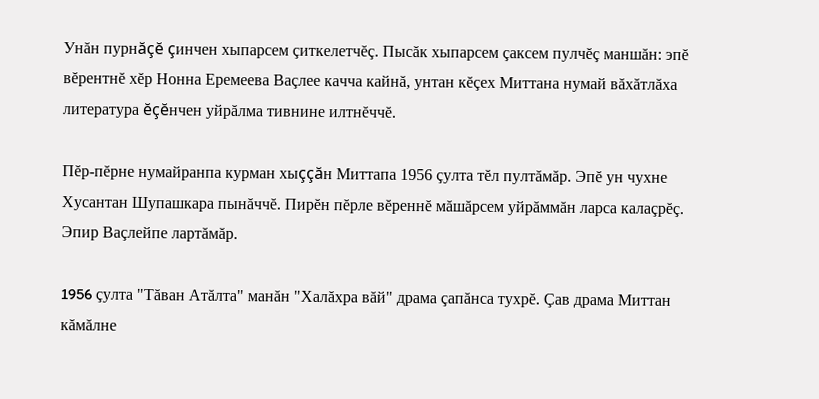Унăн пурнăçĕ çинчен хыпарсем çиткелетчĕç. Пысăк хыпарсем çаксем пулчĕç маншăн: эпĕ вĕрентнĕ хĕр Нонна Еремеева Ваçлее качча кайнă, унтан кĕçех Миттана нумай вăхăтлăха литература ĕçĕнчен уйрăлма тивнине илтнĕччĕ.

Пĕр-пĕрне нумайранпа курман хыççăн Миттапа 1956 çулта тĕл пултăмăр. Эпĕ ун чухне Хусантан Шупашкара пынăччĕ. Пирĕн пĕрле вĕреннĕ мăшăрсем уйрăммăн ларса калаçрĕç. Эпир Ваçлейпе лартăмăр.

1956 çулта "Тăван Атăлта" манăн "Халăхра вăй" драма çапăнса тухрĕ. Çав драма Миттан кăмăлне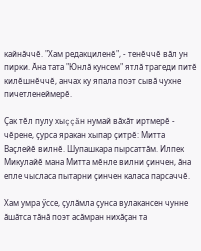кайнăччĕ. "Хам редакциленĕ", - тенĕччĕ вăл ун пирки. Ăна тата "Юнлă кунсем" ятлă трагеди питĕ килĕшнĕччĕ, анчах ку япала поэт сывă чухне пичетленеймерĕ.

Çак тĕл пулу хыççăн нумай вăхăт иртмерĕ - чĕрене, çурса яракан хыпар çитрĕ: Митта Ваçлейĕ вилнĕ. Шупашкара пырсаттăм. Илпек Микулайĕ мана Митта мĕнле вилни çинчен, ăна епле чысласа пытарни çинчен каласа парсаччĕ.

Хам умра ӳссе, çулăмла çунса вулакансен чунне ăшăтса тăнă поэт асăмран нихăçан та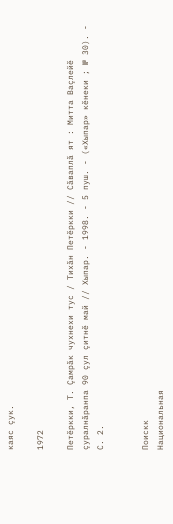каяс çук.

1972

Петĕркки, Т. Çамрăк чухнехи тус / Тихăн Петĕркки // Сăваплă ят : Митта Ваçлейĕ çуралнăранпа 90 çул çитнĕ май // Хыпар. - 1998. - 5 пуш. - («Хыпар» кĕнеки ; № 30). - С. 2.


Поискк
Национальная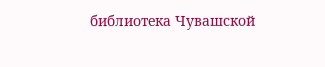библиотека Чувашской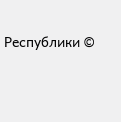Республики ©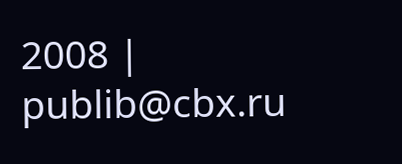2008 | publib@cbx.ru